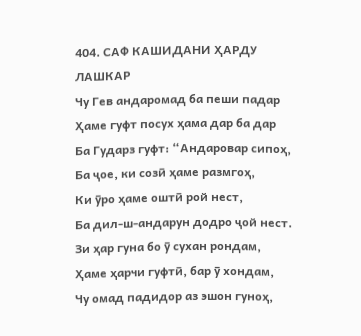404. САФ КАШИДАНИ ҲАРДУ ЛАШКАР
Чу Гев андаромад ба пеши падар
Ҳаме гуфт посух ҳама дар ба дар
Ба Гударз гуфт: “Андаровар сипоҳ,
Ба ҷое, ки созӣ ҳаме размгоҳ,
Ки ӯро ҳаме оштӣ рой нест,
Ба дил-ш-андарун додро ҷой нест.
Зи ҳар гуна бо ӯ сухан рондам,
Ҳаме ҳарчи гуфтӣ, бар ӯ хондам,
Чу омад падидор аз эшон гуноҳ,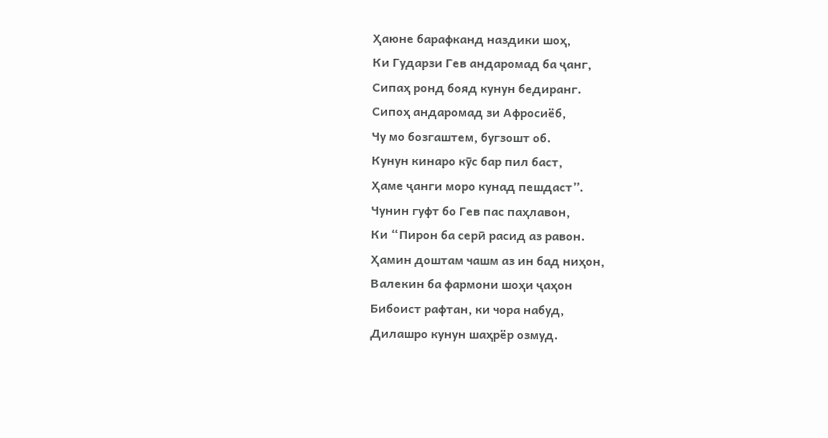Ҳаюне барафканд наздики шоҳ,
Ки Гударзи Гев андаромад ба ҷанг,
Сипаҳ ронд бояд кунун бедиранг.
Сипоҳ андаромад зи Афросиёб,
Чу мо бозгаштем, бугзошт об.
Кунун кинаро кӯс бар пил баст,
Ҳаме ҷанги моро кунад пешдаст”.
Чунин гуфт бо Гев пас паҳлавон,
Ки “Пирон ба серӣ расид аз равон.
Ҳамин доштам чашм аз ин бад ниҳон,
Валекин ба фармони шоҳи ҷаҳон
Бибоист рафтан, ки чора набуд,
Дилашро кунун шаҳрёр озмуд.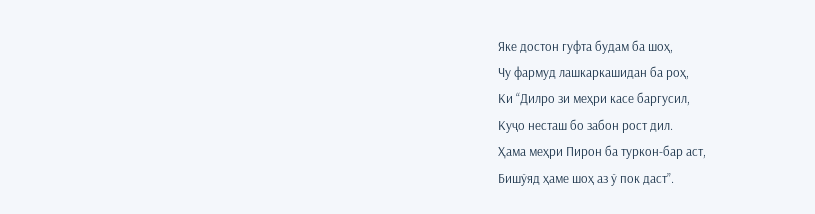Яке достон гуфта будам ба шоҳ,
Чу фармуд лашкаркашидан ба роҳ,
Ки “Дилро зи меҳри касе баргусил,
Куҷо несташ бо забон рост дил.
Ҳама меҳри Пирон ба туркон-бар аст,
Бишӯяд ҳаме шоҳ аз ӯ пок даст”.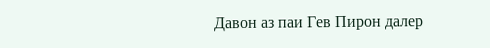Давон аз паи Гев Пирон далер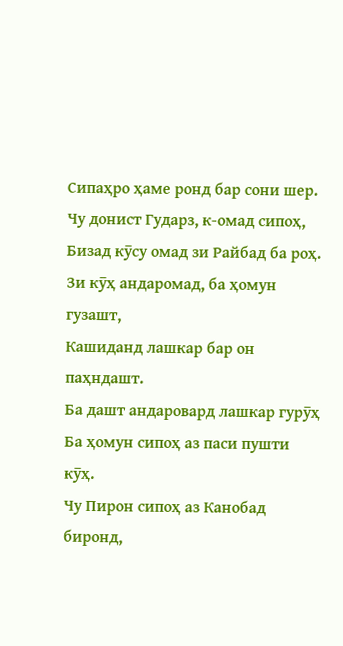Сипаҳро ҳаме ронд бар сони шер.
Чу донист Гударз, к-омад сипоҳ,
Бизад кӯсу омад зи Райбад ба роҳ.
Зи кӯҳ андаромад, ба ҳомун гузашт,
Кашиданд лашкар бар он паҳндашт.
Ба дашт андаровард лашкар гурӯҳ
Ба ҳомун сипоҳ аз паси пушти кӯҳ.
Чу Пирон сипоҳ аз Канобад биронд,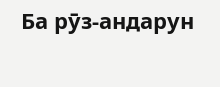Ба рӯз-андарун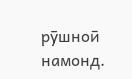рӯшноӣ намонд.